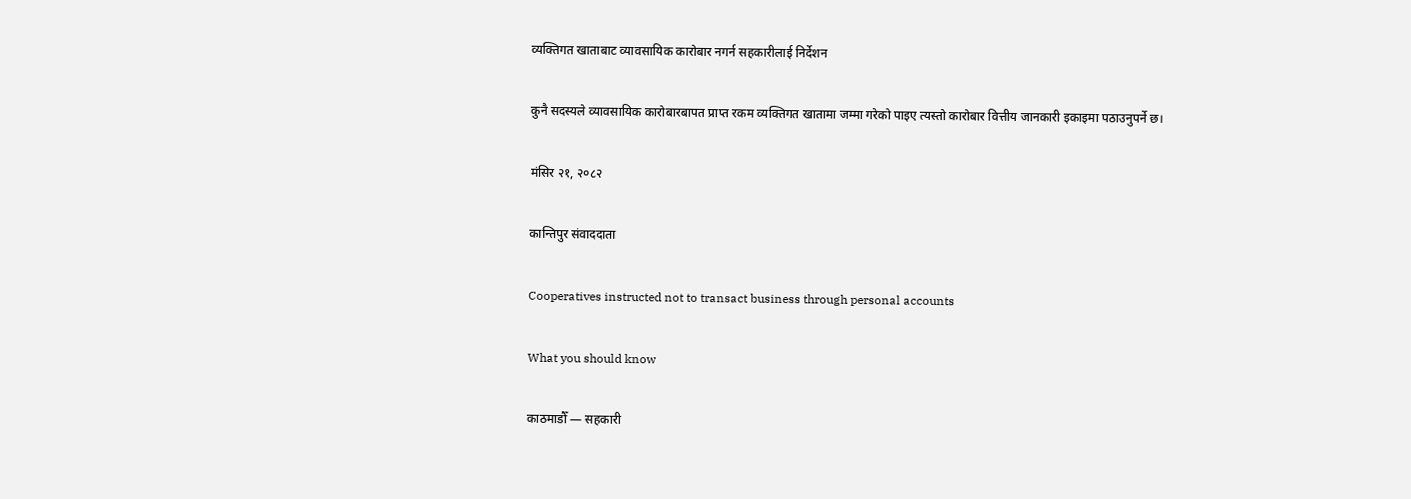व्यक्तिगत खाताबाट व्यावसायिक कारोबार नगर्न सहकारीलाई निर्देशन

कुनै सदस्यले व्यावसायिक कारोबारबापत प्राप्त रकम व्यक्तिगत खातामा जम्मा गरेको पाइए त्यस्तो कारोबार वित्तीय जानकारी इकाइमा पठाउनुपर्ने छ।

मंसिर २१, २०८२

कान्तिपुर संवाददाता

Cooperatives instructed not to transact business through personal accounts

What you should know

काठमाडौँ — सहकारी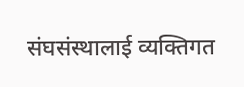संघसंस्थालाई व्यक्तिगत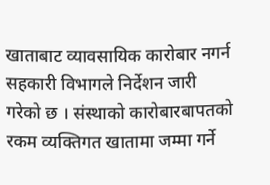खाताबाट व्यावसायिक कारोबार नगर्न सहकारी विभागले निर्देशन जारी गरेको छ । संस्थाको कारोबारबापतको रकम व्यक्तिगत खातामा जम्मा गर्ने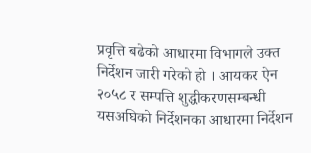प्रवृत्ति बढेको आधारमा विभागले उक्त निर्देशन जारी गरेको हो । आयकर ऐन २०५८ र सम्पत्ति शुद्धीकरणसम्बन्धी यसअघिको निर्देशनका आधारमा निर्देशन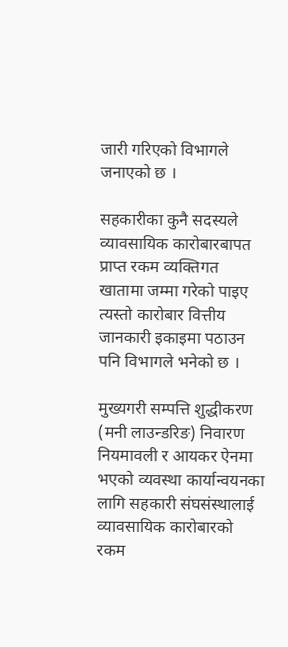जारी गरिएको विभागले जनाएको छ ।

सहकारीका कुनै सदस्यले व्यावसायिक कारोबारबापत प्राप्त रकम व्यक्तिगत खातामा जम्मा गरेको पाइए त्यस्तो कारोबार वित्तीय जानकारी इकाइमा पठाउन पनि विभागले भनेको छ ।

मुख्यगरी सम्पत्ति शुद्धीकरण (मनी लाउन्डरिङ) निवारण नियमावली र आयकर ऐनमा भएको व्यवस्था कार्यान्वयनका लागि सहकारी संघसंस्थालाई व्यावसायिक कारोबारको रकम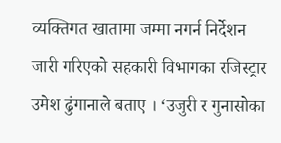व्यक्तिगत खातामा जम्मा नगर्न निर्देशन जारी गरिएको सहकारी विभागका रजिस्ट्रार उमेश ढुंगानाले बताए । ‘उजुरी र गुनासोका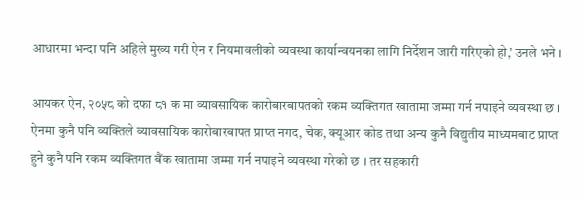आधारमा भन्दा पनि अहिले मुख्य गरी ऐन र नियमावलीको व्यवस्था कार्यान्वयनका लागि निर्देशन जारी गरिएको हो,’ उनले भने ।

आयकर ऐन, २०५८ को दफा ८१ क मा व्यावसायिक कारोबारबापतको रकम व्यक्तिगत खातामा जम्मा गर्न नपाइने व्यवस्था छ । ऐनमा कुनै पनि व्यक्तिले व्यावसायिक कारोबारबापत प्राप्त नगद, चेक, क्यूआर कोड तथा अन्य कुनै विद्युतीय माध्यमबाट प्राप्त हुने कुनै पनि रकम व्यक्तिगत बैंक खातामा जम्मा गर्न नपाइने व्यवस्था गरेको छ । तर सहकारी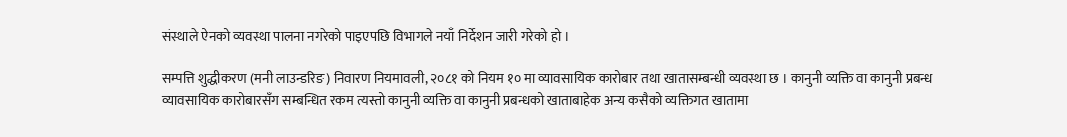संस्थाले ऐनको व्यवस्था पालना नगरेको पाइएपछि विभागले नयाँ निर्देशन जारी गरेको हो ।

सम्पत्ति शुद्धीकरण (मनी लाउन्डरिङ) निवारण नियमावली, २०८१ को नियम १० मा व्यावसायिक कारोबार तथा खातासम्बन्धी व्यवस्था छ । कानुनी व्यक्ति वा कानुनी प्रबन्ध व्यावसायिक कारोबारसँग सम्बन्धित रकम त्यस्तो कानुनी व्यक्ति वा कानुनी प्रबन्धको खाताबाहेक अन्य कसैको व्यक्तिगत खातामा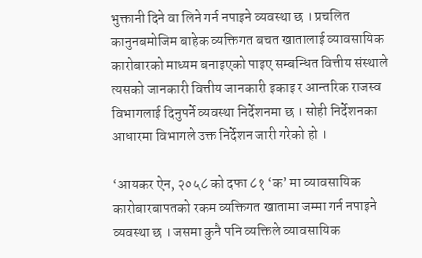भुक्तानी दिने वा लिने गर्न नपाइने व्यवस्था छ । प्रचलित कानुनबमोजिम बाहेक व्यक्तिगत बचत खातालाई व्यावसायिक कारोबारको माध्यम बनाइएको पाइए सम्बन्धित वित्तीय संस्थाले त्यसको जानकारी वित्तीय जानकारी इकाइ र आन्तरिक राजस्व विभागलाई दिनुपर्ने व्यवस्था निर्देशनमा छ । सोही निर्देशनका आधारमा विभागले उक्त निर्देशन जारी गरेको हो ।

‘आयकर ऐन, २०५८ को दफा ८१ ‘क’ मा व्यावसायिक कारोबारबापतको रकम व्यक्तिगत खातामा जम्मा गर्न नपाइने व्यवस्था छ । जसमा कुनै पनि व्यक्तिले व्यावसायिक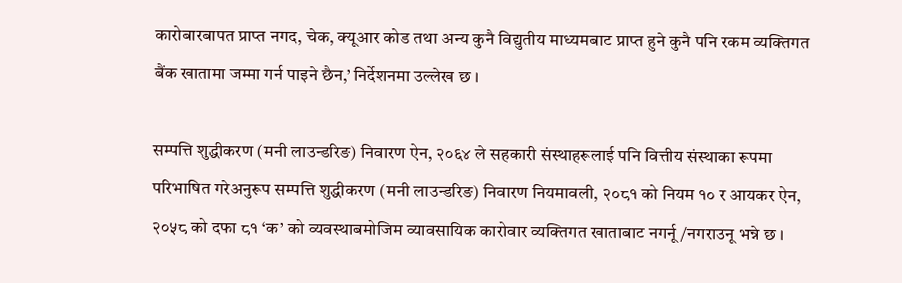कारोबारबापत प्राप्त नगद, चेक, क्यूआर कोड तथा अन्य कुनै विद्युतीय माध्यमबाट प्राप्त हुने कुनै पनि रकम व्यक्तिगत बैंक खातामा जम्मा गर्न पाइने छैन,’ निर्देशनमा उल्लेख छ ।

सम्पत्ति शुद्धीकरण (मनी लाउन्डरिङ) निवारण ऐन, २०६४ ले सहकारी संस्थाहरूलाई पनि वित्तीय संस्थाका रूपमा परिभाषित गरेअनुरूप सम्पत्ति शुद्धीकरण (मनी लाउन्डरिङ) निवारण नियमावली, २०८१ को नियम १० र आयकर ऐन, २०५८ को दफा ८१ ‘क’ को व्यवस्थाबमोजिम व्यावसायिक कारोवार व्यक्तिगत खाताबाट नगर्नू/नगराउनू भन्ने छ ।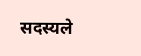सदस्यले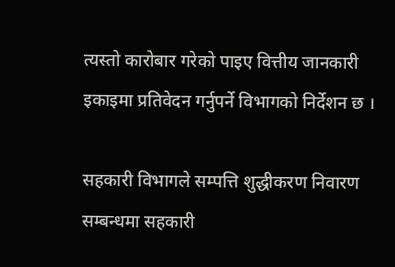त्यस्तो कारोबार गरेको पाइए वित्तीय जानकारी इकाइमा प्रतिवेदन गर्नुपर्ने विभागको निर्देशन छ ।

सहकारी विभागले सम्पत्ति शुद्धीकरण निवारण सम्बन्धमा सहकारी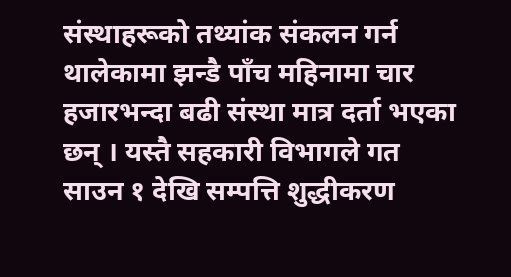संस्थाहरूको तथ्यांक संकलन गर्न थालेकामा झन्डै पाँच महिनामा चार हजारभन्दा बढी संस्था मात्र दर्ता भएका छन् । यस्तै सहकारी विभागले गत साउन १ देखि सम्पत्ति शुद्धीकरण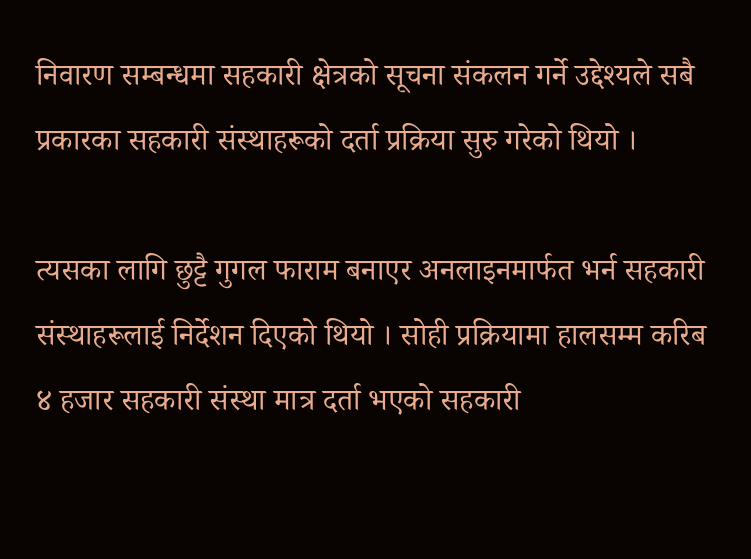निवारण सम्बन्धमा सहकारी क्षेत्रको सूचना संकलन गर्ने उद्देश्यले सबै प्रकारका सहकारी संस्थाहरूको दर्ता प्रक्रिया सुरु गरेको थियो ।

त्यसका लागि छुट्टै गुगल फाराम बनाएर अनलाइनमार्फत भर्न सहकारी संस्थाहरूलाई निर्देशन दिएको थियो । सोही प्रक्रियामा हालसम्म करिब ४ हजार सहकारी संस्था मात्र दर्ता भएको सहकारी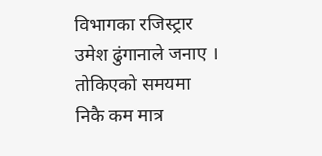विभागका रजिस्ट्रार उमेश ढुंगानाले जनाए । तोकिएको समयमा निकै कम मात्र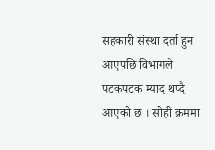सहकारी संस्था दर्ता हुन आएपछि विभागले पटकपटक म्याद थप्दै आएको छ । सोही क्रममा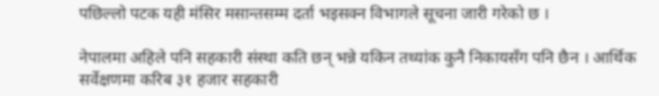पछिल्लो पटक यही मंसिर मसान्तसम्म दर्ता भइसक्न विभागले सूचना जारी गरेको छ ।

नेपालमा अहिले पनि सहकारी संस्था कति छन् भन्ने यकिन तथ्यांक कुनै निकायसँग पनि छैन । आर्थिक सर्वेक्षणमा करिब ३१ हजार सहकारी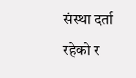संस्था दर्ता रहेको र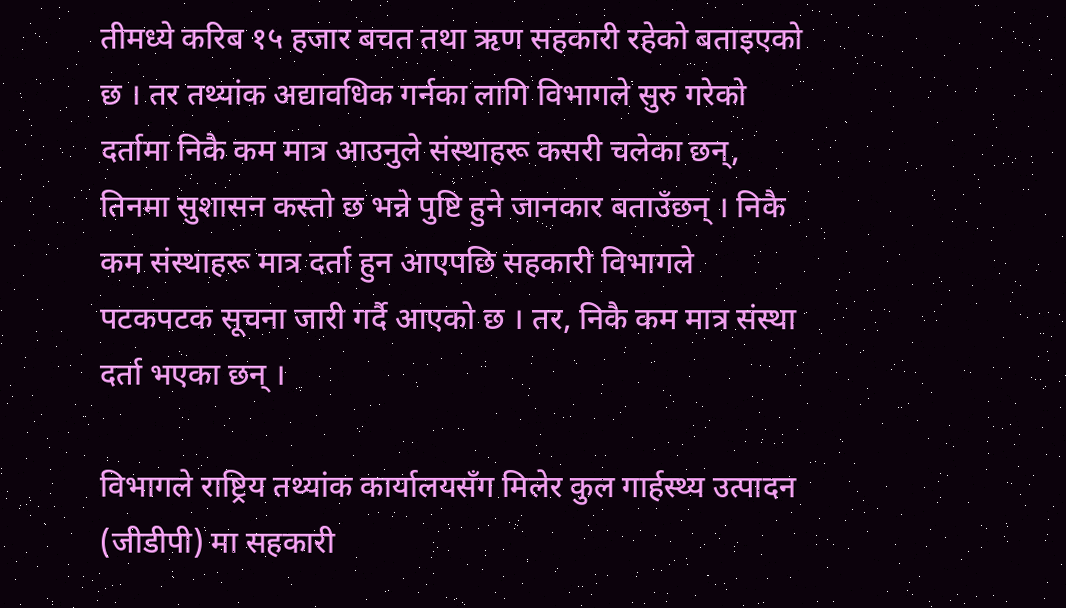तीमध्ये करिब १५ हजार बचत तथा ऋण सहकारी रहेको बताइएको छ । तर तथ्यांक अद्यावधिक गर्नका लागि विभागले सुरु गरेको दर्तामा निकै कम मात्र आउनुले संस्थाहरू कसरी चलेका छन्, तिनमा सुशासन कस्तो छ भन्ने पुष्टि हुने जानकार बताउँछन् । निकै कम संस्थाहरू मात्र दर्ता हुन आएपछि सहकारी विभागले पटकपटक सूचना जारी गर्दै आएको छ । तर, निकै कम मात्र संस्था दर्ता भएका छन् ।

विभागले राष्ट्रिय तथ्यांक कार्यालयसँग मिलेर कुल गार्हस्थ्य उत्पादन (जीडीपी) मा सहकारी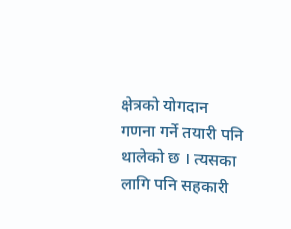क्षेत्रको योगदान गणना गर्ने तयारी पनि थालेको छ । त्यसका लागि पनि सहकारी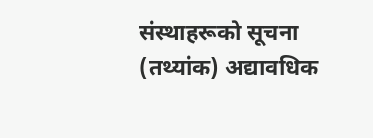संस्थाहरूको सूचना (तथ्यांक) अद्यावधिक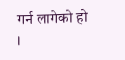गर्न लागेको हो ।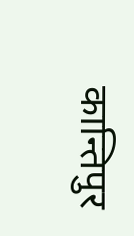कान्तिपुर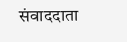संवाददाता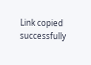Link copied successfully